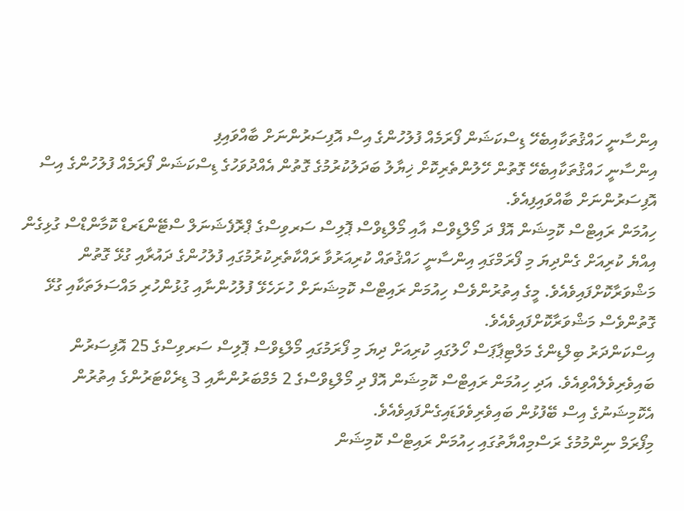އިންސާނީ ހައްޤުތަކާއިބެހޭ ޑިސްކަޝަން ފޯރަމެއް ފުލުހުންގެ އިސް އޮފިސަރުންނަށް ބާއްވައިފި
އިންސާނީ ހައްޤުތަކާއިބެހޭ ގޮތުން ހޭލުންތެރިކޮށް ޚިޔާލު ބަދަލުކުރުމުގެ ގޮތުން އެއްދުވަހުގެ ޑިސްކަޝަން ފޯރަމެއް ފުލުހުންގެ އިސް އޮފިސަރުންނަށް ބާއްވައިފިއެވެ.
ހިއުމަން ރައިޓްސް ކޮމިޝަން އޮފް ދަ މޯލްޑިވްސް އާއި މޯލްޑިވްސް ޕޮލިސް ސަރވިސްގެ ޕްރޮފެޝަނަލް ސްޓޭންޑަރޑް ކޮމާންޑްސް ގުޅިގެން އިއްޔެ ކުރިއަށް ގެންދިޔަ މި ފޯރަމްގައި އިންސާނީ ހައްޤުތައް ކުރިއަރުވާ ރައްކާތެރިކުރުމުގައި ފުލުހުންގެ ދައުރާއި ގުޅޭ ގޮތުން މަޝްވަރާކޮށްފައިވެއެވެ. މީގެ އިތުރުންވެސް ހިއުމަން ރައިޓްސް ކޮމިޝަނަށް ހުށަހެޅޭ ފުލުހުންނާއި ގުޅުންހުރި މައްސަލަތަކާއި ގުޅޭ ގޮތުންވެސް މަޝްވަރާކޮށްފައިވެއެވެ.
އިސްކަންދަރު ބިލްޑިންގެ މަލްޓިޕާޕަސް ހޯލުގައި ކުރިއަށް ދިޔަ މި ފޯރަމުގައި މޯލްޑިވްސް ޕޮލިސް ސަރވިސްގެ 25 އޮފިސަރުން ބައިވެރިވެލެއްވިއެވެ. އަދި ހިއުމަން ރައިޓްސް ކޮމިޝަން އޮފް ދި މޯލްޑިވްސްގެ 2 މެމްބަރުންނާއި 3 ޑިރެކްޓަރުންގެ އިތުރުން އެކޮމިޝަނުގެ އިސް ބޭފުޅުން ބައިވެރިވެވަޑައިގެންފައިވެއެވެ.
މިފޯރަމް ނިންމުމުގެ ރަސްމިއްޔާތުގައި ހިއުމަން ރައިޓްސް ކޮމިޝަން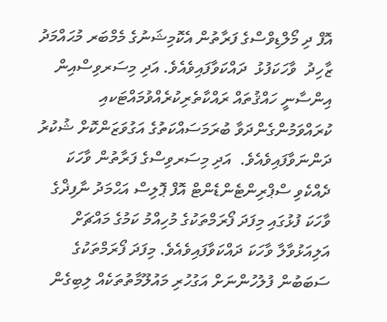އޮފް ދި މޯލްޑިވްސްގެ ފަރާތުން އެކޮމިޝަނުގެ މެމްބަރ މުޙައްމަދު ޒާހިދު  ވާހަކަފުޅު  ދައްކަވާފައިވެއެވެ. އަދި މިސަރވިސްއިން އިންސާނީ ހައްޤުތައް ރައްކާތެރިކުރެއްވުމައްޓަކއި ކުރައްވަމުންގެންދަވާ ބުރަމަސައްކަތުގެ އަގުވަޒަންކޮށް ޝުކުރު ދަންނަވާފައިވެއެވެ.  އަދި މިސަރވިސްގެ ފަރާތުން ވާހަކަ ދެއްކެވި ސްޕްރިންޓެންޑެންޓް އޮފް ޕޮލިސް އަޙްމަދު ނާފިޛްގެ ވާހަކަ ފުޅުގައި މިފަދަ ފޯރަމްތަކުގެ މުހިއްމު ކަމުގެ މައްޗަށް އަލިއަޅުވާލާ ވާހަކަ ދައްކަވާފައިވެއެވެ. މިފަދަ ފޯރަމްތަކުގެ ސަބަބުން ފުލުހުންނަށް އަގުހުރި މައުލޫމާތުތަކެއް ލިބިގެން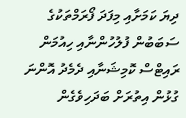ދިޔަ ކަމަށާއި މިފަދަ ފޯރަމްތަކުގެ ސަބަބުން ފުލުހުންނާއި ހިއުމަން ރައިޓްސް ކޮމިޝަނާއި ދެމެދު އޮންނަ ގުޅުން އިތުރަށް ބަދަހިވެގެން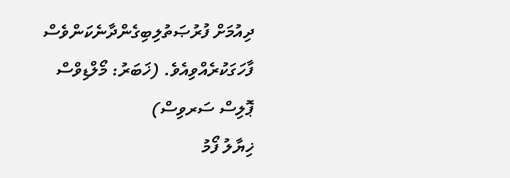ދިއުމަށް ފުރުޞަތުލިބިގެންދާނެކަންވެސް ފާހަގަކުރެއްވިއެވެ. (ޚަބަރު: މޯލްޑިވްސް ޕޮލިސް ސަރވިސް)
ޚިޔާލު ފޯމު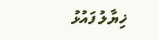ޚިޔާލު ފައުޅު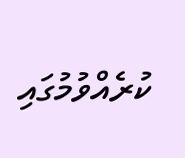ކުރެއްވުމުގައި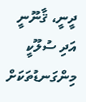ދީނީ، ޤާނޫނީ އަދި ސުލޫކީ މިންގަނޑުތަކަށް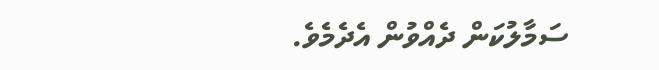ސަމާލުކަން ދެއްވުން އެދެމެވެ.